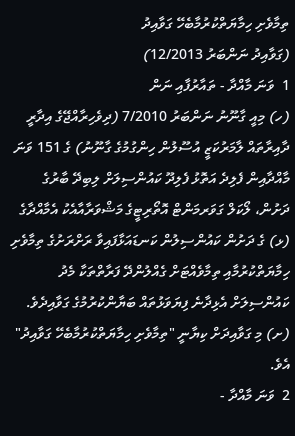ތިމާވެށި ހިމާޔަތްކުރުމާބެހޭ ގަވާއިދު
(ގަވާއިދު ނަންބަރު 12/2013)
1  ވަނަ މާއްދާ - ތައާރުފާއި ނަން
(ހ) މިއީ ގާނޫނު ނަންބަރު 7/2010 (ދިވެހިރާއްޖޭގެ އިދާރީ ދާއިރާތައް ލާމަރުކަޒީ އުސޫލުން ހިންގުމުގެ ގާނޫނު) ގެ 151 ވަނަ މާއްދާއިން ފެލިދެ އަތޮޅު ފެލިދޫ ކައުންސިލަށް ލިބިދޭ ބާރުގެ ދަށުން، ލޯކަލް ގަވަރމަންޓް އޮތޯރިޓީގެ މަޝްވަރާއާއެކު އެމާއްދާގެ (ޅ) ގެ ދަށުން ކައުންސިލުން ކަނޑައަޅާފައިވާ ރަށްރަށުގެ ތިމާވެށި ހިމާޔަތްކުރުމާއި ތިމާވެއްޓަށް ގެއްލުންދޭ ފަރާތްތަކާ މެދު ކައުންސިލަށް އެޅިދާނެ ފިޔަވަޅުތައް ބަޔާންކުރުމުގެ ގަވާއިދެވެ.
(ށ) މި ގަވާއިދަށް ކިޔާނީ "ތިމާވެށި ހިމާޔަތްކުރުމާބެހޭ ގަވާއިދު" އެވެ.
2  ވަނަ މާއްދާ -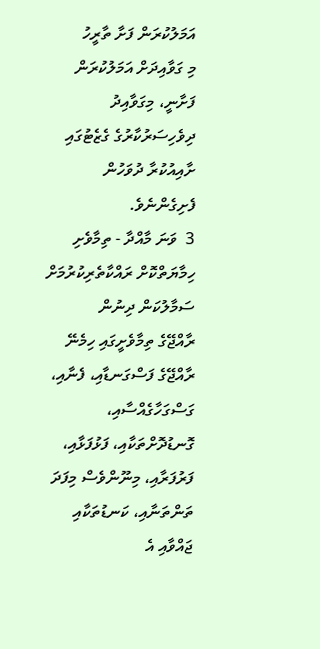އަމަލުކުރަން ފަށާ ތާރީހު
މި ގަވާއިދަށް އަމަލުކުރަން ފަށާނީ، މިގަވާއިދު ދިވެހިސަރުކާރުގެ ގެޒެޓުގައި ށާއިއުކުރާ ދުވަހުން ފެށިގެންނެވެ.
3  ވަނަ މާއްދާ - ތިމާވެށި ހިމާޔަތްކޮށް ރައްކާތެރިކުރުމަށް ސަމާލުކަން ދިނުން
ރާއްޖޭގެ ތިމާވެށީގައި ހިމެނޭ ރާއްޖޭގެ ފަސްގަނޑާއި، ފެނާއި، ގަސްގަހާގެއްސާއި، ގޮނޑުދޮށްތަކާއި، ފަޅުފަޅާއި، ފަރުފަރާއި، މިނޫންވެސް މިފަދަ ތަންތަނާއި، ކަނޑުތަކާއި ޖައްވާއި އެ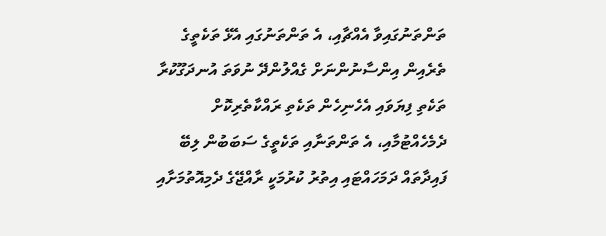ތަންތަނުގައިވާ އެއްޗާއި، އެ ތަންތަނުގައި އެޅޭ ތަކެތީގެ ތެރެއިން އިންސާނުންނަށް ގެއްލުންދޭ ނުވަތަ އުނދަގޫކުރާ ތަކެތި ފިޔަވައި އެހެނިހެން ތަކެތި ރައްކާތެރިކޮށް ދެމެހެއްޓުމާއި، އެ ތަންތަނާއި ތަކެތީގެ ސަބަބުން ލިބޭ ފައިދާތައް ދަމަހައްޓައި އިތުރު ކުރުމަކީ ރާއްޖޭގެ ދެމިއޮތުމަށާއި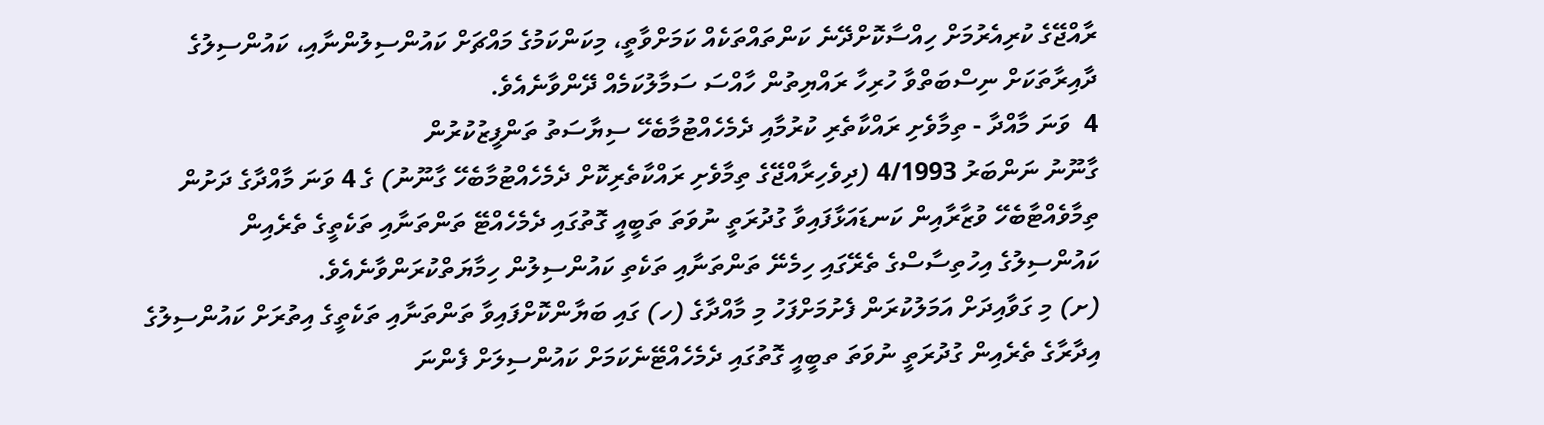ރާއްޖޭގެ ކުރިއެރުމަށް ހިއްސާކޮށްދޭނެ ކަންތައްތަކެއް ކަމަށްވާތީ، މިކަންކަމުގެ މައްޗަށް ކައުންސިލުންނާއި، ކައުންސިލުގެ ދާއިރާތަކަށް ނިސްބަތްވާ ހުރިހާ ރައްޔިތުން ހާއްސަ ސަމާލުކަމެއް ދޭންވާނެއެވެ.
4  ވަނަ މާއްދާ - ތިމާވެށި ރައްކާތެރި ކުރުމާއި ދެމެހެއްޓުމާބެހޭ ސިޔާސަތު ތަންފީޒުކުރުން
ގާނޫނު ނަންބަރު 4/1993 (ދިވެހިރާއްޖޭގެ ތިމާވެށި ރައްކާތެރިކޮށް ދެމެހެއްޓުމާބެހޭ ގާނޫނު) ގެ 4 ވަނަ މާއްދާގެ ދަށުން ތިމާވެއްޓާބެހޭ ވުޒާރާއިން ކަނޑައަޅާފައިވާ ގުދުރަތީ ނުވަތަ ތަބީއީ ގޮތުގައި ދެމެހެއްޓޭ ތަންތަނާއި ތަކެތީގެ ތެރެއިން ކައުންސިލުގެ އިހުތިސާސްގެ ތެރޭގައި ހިމެނޭ ތަންތަނާއި ތަކެތި ކައުންސިލުން ހިމާޔަތްކުރަންވާނެއެވެ.
(ށ) މި ގަވާއިދަށް އަމަލުކުރަން ފެށުމަށްފަހު މި މާއްދާގެ (ހ) ގައި ބަޔާންކޮށްފައިވާ ތަންތަނާއި ތަކެތީގެ އިތުރަށް ކައުންސިލުގެ އިދާރާގެ ތެރެއިން ގުދުރަތީ ނުވަތަ ތބީއީ ގޮތުގައި ދެމެހެއްޓޭނެކަމަށް ކައުންސިލަށް ފެންނަ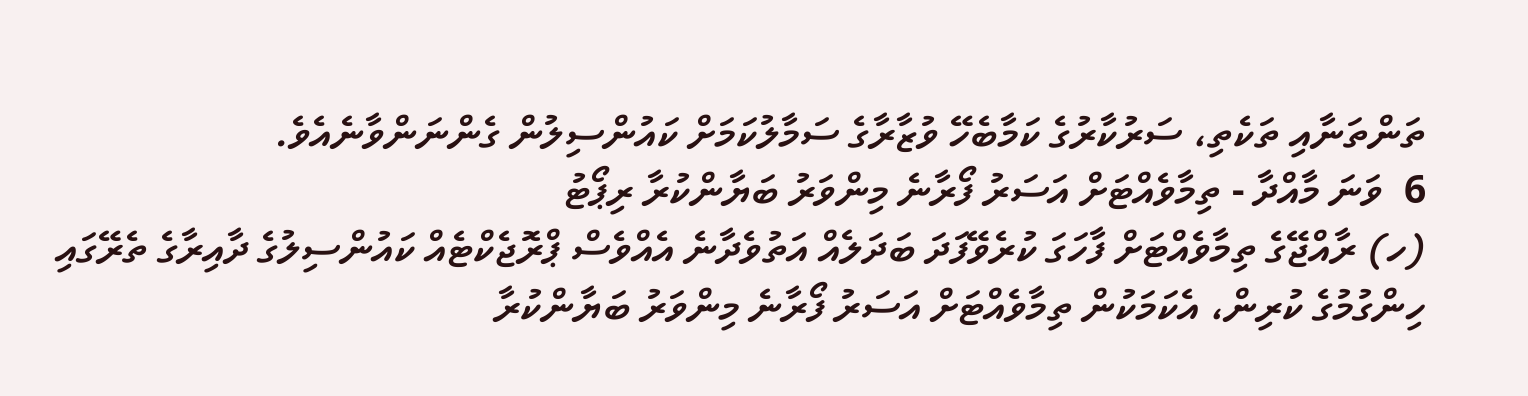ތަންތަނާއި ތަކެތި، ސަރުކާރުގެ ކަމާބެހޭ ވުޒާރާގެ ސަމާލުކަމަށް ކައުންސިލުން ގެންނަންވާނެއެވެ.
6  ވަނަ މާއްދާ - ތިމާވެއްޓަށް އަސަރު ފޯރާނެ މިންވަރު ބަޔާންކުރާ ރިޕޯޓު
(ހ) ރާއްޖޭގެ ތިމާވެއްޓަށް ފާހަގަ ކުރެވޭފަދަ ބަދަލެއް އަތުވެދާނެ އެއްވެސް ޕްރޮޖެކްޓެއް ކައުންސިލުގެ ދާއިރާގެ ތެރޭގައި ހިންގުމުގެ ކުރިން، އެކަމަކުން ތިމާވެއްޓަށް އަސަރު ފޯރާނެ މިންވަރު ބަޔާންކުރާ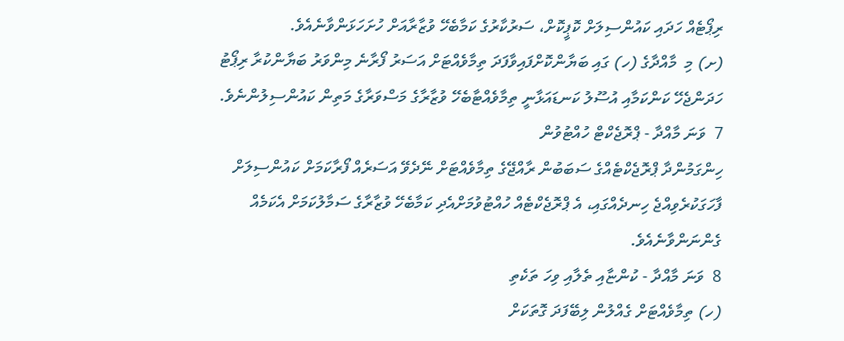ރިޕޯޓެއް ހަދައި ކައުންސިލަށް ކޮޕީކޮށް، ސަރުކާރުގެ ކަމާބެހޭ ވުޒާރާއަށް ހުށަހަޅަންވާނެއެވެ.
(ށ) މި  މާއްދާގެ (ހ) ގައި ބަޔާންކޮށްފައިވާފަދަ ތިމާވެއްޓަށް އަސަރު ފޯރާނެ މިންވަރު ބަޔާންކުރާ ރިޕޯޓު ހަދަންޖެހޭ ކަންކަމާއި އުސޫލު ކަނޑައަޅާނީ ތިމާވެއްޓާބެހޭ ވުޒާރާގެ މަސްވަރާގެ މަތިން ކައުންސިލުންނެވެ.
7  ވަނަ މާއްދާ - ޕްރޮޖެކްޓް ހުއްޓުވުން
ހިންގަމުންދާ ޕްރޮޖެކްޓެއްގެ ސަބަބުން ރާއްޖޭގެ ތިމާވެއްޓަށް ނޭދެވޭ އަސަރެއް ފޯރާކަމަށް ކައުންސިލަށް ފާހަގަކުރެވިއްޖެ ހިނދެއްގައި، އެ ޕްރޮޖެކްޓެއް ހުއްޓުވުމަށްއެދި ކަމާބެހޭ ވުޒާރާގެ ސަމާލުކަމަށް އެކަމެއް ގެންނަންވާނެއެވެ.
8  ވަނަ މާއްދާ - ކުންޏާއި ތެލާއި ވިހަ ތަކެތި
(ހ) ތިމާވެއްޓަށް ގެއްލުން ލިބޭފަދަ ގޮތަކަށް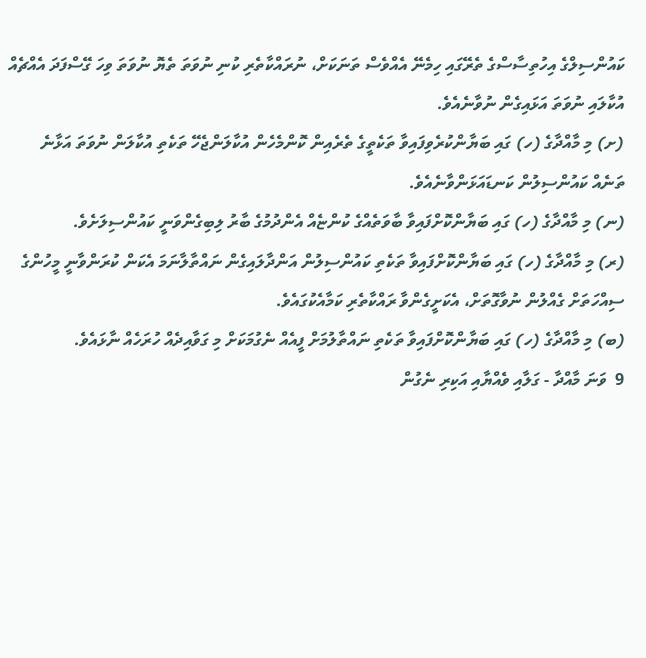ކައުންސިލްގެ އިހުތިސާސްގެ ތެރޭގައި ހިމެނޭ އެއްވެސް ތަނަކަށް، ނުރައްކާތެރި ކުނި ނުވަތަ ތެޔޮ ނުވަތަ ވިހަ ގޭސްފަދަ އެއްޗެއް އުކާލައި ނުވަތަ އަޅައިގެން ނުވާނެއެވެ.
(ށ) މި މާއްދާގެ (ހ) ގައި ބަޔާންކުރެވިފައިވާ ތަކެތީގެ ތެރެއިން ކޮންމެހެން އުކާލަންޖެހޭ ތަކެތި އުކާލަން ނުވަތަ އަޅާނެ ތަނެއް ކައުންސިލުން ކަނޑައަޅަންވާނެއެވެ.
(ނ) މި މާއްދާގެ (ހ) ގައި ބަޔާންކޮށްފައިވާ ބާވަތެއްގެ ކުންޏެއް އެންދުމުގެ ބާރު ލިބިގެންވަނީ ކައުންސިލަށެވެ.
(ރ) މި މާއްދާގެ (ހ) ގައި ބަޔާންކޮށްފައިވާ ތަކެތި ކައުންސިލުން އަންދާލައިގެން ނައްތާލާނަމަ އެކަން ކުރަންވާނީ މީހުންގެ ސިއްހަތަށް ގެއްލުން ނުވާގޮތަށް، އެކަށީގެންވާ ރައްކާތެރި ކަމާއެކުގައެވެ.
(ބ) މި މާއްދާގެ (ހ) ގައި ބަޔާންކޮށްފައިވާ ތަކެތި ނައްތާލުމަށް ފީއެއް ނެގުމަކަށް މި ގަވާއިދެއް ހުރަހެއް ނާޅައެވެ.
9  ވަނަ މާއްދާ - ގަލާއި ވެއްޔާއި އަކިރި ނެގުން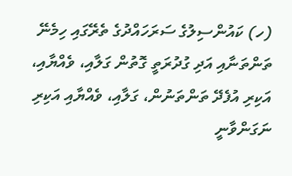(ހ) ކައުންސިލުގެ ސަރަހައްދުގެ ތެރޭގައި ހިމެނޭ ތަންތަނާއި އަދި ގުދުރަތީ ގޮތުން ގަލާއި، ވެއްޔާއި، އަކިރި އުފެދޭ ތަންތަނުން، ގަލާއި، ވެއްޔާއި އަކިރި ނަގަންވާނީ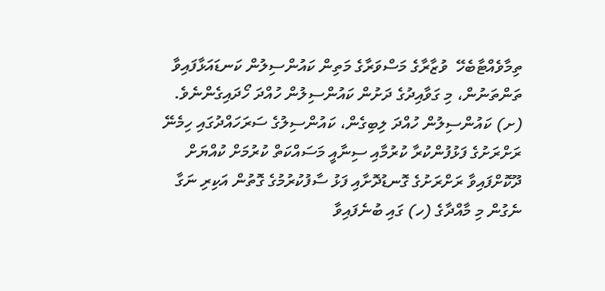ތިމާވެއްޓާބެހޭ  ވުޒާރާގެ މަސްވަރާގެ މަތިން ކައުންސިލުން ކަނޑައަޅާފައިވާ ތަންތަނުން، މި ގަވާއިދުގެ ދަށުން ކައުންސިލުން ހުއްދަ ހޯދައިގެންނެވެ.
(ށ) ކައުންސިލުން ހުއްދަ ލިބިގެން، ކައުންސިލުގެ ސަރަހައްދުގައި ހިމެނޭ ރަށްރަށުގެ ފަޅުފުންކުރާ ކުރުމާއި ސިނާއީ މަސައްކަތް ކުރުމަށް ކުއްޔަށް ދޫކޮށްފައިވާ ރަށްރަށުގެ ގޮނޑުދޮށާއި ފަޅު ސާފުކުރުމުގެ ގޮތުން އަކިރި ނަގާ ނެގުން މި މާއްދާގެ (ހ) ގައި ބުނެފައިވާ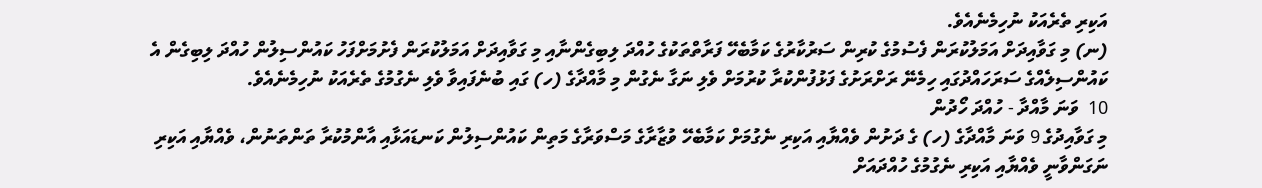އަކިރި ތެރެއަކު ނުހިމެނެއެވެ.
(ނ) މި ގަވާއިދަށް އަމަލުކުރަން ފެސުމުގެ ކުރިން ސަރުކާރުގެ ކަމާބެހޭ ފަރާތްތަކުގެ ހުއްދަ ލިބިގެންނާއި މި ގަވާއިދަށް އަމަލުކުރަން ފެށުމަށްފަހު ކައުންސިލުން ހުއްދަ ލިބިގެން އެ ކައުންސިލެއްގެ ސަރަހައްދުގައި ހިމެނޭ ރަށްރަށުގެ ފަޅުފުންކުރާ ކުރުމަށް ވެލި ނަގާ ނެގުން މި މާއްދާގެ (ހ) ގައި ބުނެފައިވާ ވެލި ނެގުމުގެ ތެރެއަކު ނުހިމެނެއެވެ.
10  ވަނަ މާއްދާ - ހުއްދަ ހޯދުން
މި ގަވާއިދުގެ 9 ވަނަ މާއްދާގެ (ހ) ގެ ދަށުން ވެއްޔާއި އަކިރި ނެގުމަށް ކަމާބެހޭ ވުޒާރާގެ މަސްވަރާގެ މަތިން ކައުންސިލުން ކަނޑައަޅާއި އާންމުކުރާ ތަންތަނުން، ވެއްޔާއި އަކިރި ނަގަންވާނީ ވެއްޔާއި އަކިރި ނެގުމުގެ ހުއްދައަށް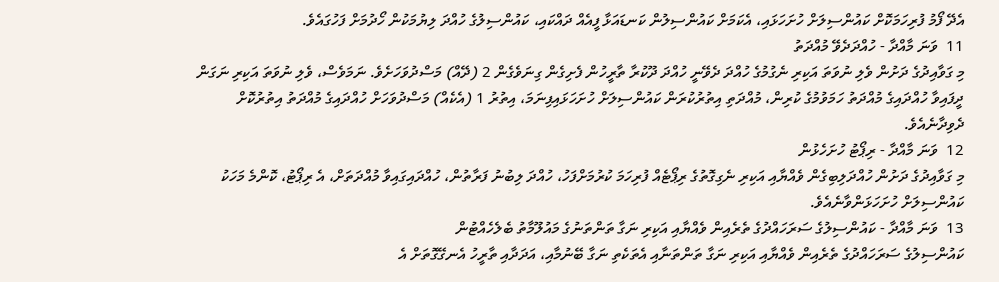އެދޭ ފޯމު ފުރިހަމަކޮށް ކައުންސިލަށް ހުށަހަޅައި، އެކަމަށް ކައުންސިލުން ކަނޑައަޅާ ފީއެއް ދައްކައި، ކައުންސިލުގެ ހުއްދަ ލިޔުމަކުން ހޯދުމަށް ފަހުގައެވެ.
11  ވަނަ މާއްދާ - ހުއްދަދެވޭ މުއްދަތު
މި ގަވާއިދުގެ ދަށުން ވެލި ނުވަތަ އަކިރި ނެގުމުގެ ހުއްދަ ދެވޭނީ ހުއްދަ ދޫކުރާ ތާރީހުން ފެށިގެން ގިނަވެގެން 2 (ދޭއް) މަސްދުވަހަށެވެ. ނަމަވެސް، ވެލި ނުވަތަ އަކިރި ނަގަން ދީފައިވާ ހުއްދައިގެ މުއްދަތު ހަމަވުމުގެ ކުރިން، މުއްދަތި އިތުރުކުރަން ކައުންސިލަށް ހުށަހަޅައިފިނަމަ، އިތުރު 1 (އެކެއް) މަސްދުވަހަށް ހުއްދައިގެ މުއްދަތު އިތުރުކޮށް ދެވިދާނެއެވެ.
12  ވަނަ މާއްދާ - ރިޕޯޓު ހުށަހެޅުން
މި ގަވާއިދުގެ ދަށުން ހުއްދަލިބިގެން ވެއްޔާއި އަކިރި ނެގިގޮތުގެ ރިޕޯޓެއް ފުރިހަމަ ކުރުމަށްފަހު، ހުއްދަ ލިބުނު ފަރާތުން، ހުއްދައިގައިވާ މުއްދަތަށް، އެ ރިޕޯޓު، ކޮންމެ މަހަކު ކައުންސިލަށް ހުށަހަޅަންވާނެއެވެ.
13  ވަނަ މާއްދާ - ކައުންސިލުގެ ސަރަހައްދުގެ ތެރެއިން ވެއްޔާއި އަކިރި ނަގާ ތަންތަނުގެ މައުލޫމާތު ބެލެހެއްޓުން
ކައުންސިލުގެ ސަރަހައްދުގެ ތެރެއިން ވެއްޔާއި އަކިރި ނަގާ ތަންތަނާއި އެތަކެތި ނަގާ ބޭނުމާއި، އަދަދާއި ތާރީހު އެނގޭގޮތަށް އެ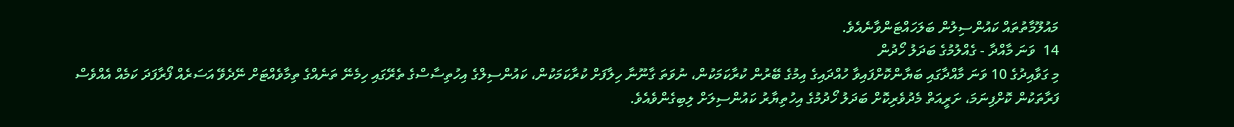މައުލޫމާތުތައް ކައުންސިލުން ބަލަހައްޓަންވާނެއެވެ.
14  ވަނަ މާއްދާ - ގެއްލުމުގެ ބަދަލު ހޯދުން
މި ގަވާއިދުގެ 10 ވަނަ މާއްދާގައި ބަޔާންކޮށްފައިވާ ހުއްދައިގެ އިމުގެ ބޭރުން ކުރާކަމަކުން، ނުވަތަ ގާނޫނާ ހިލާފަށް ކުރާކަމަކުން، ކައުންސިލްގެ އިހުތިސާސްގެ ތެރޭގައި ހިމެނޭ ތަނެއްގެ ތިމާވެއްޓަށް ނޭދެވޭ އަސަރެއް ފޯރާފަދަ ކަމެއް އެއްވެސް ފަރާތަކުން ކޮށްފިނަމަ، ށަރީއަތް މެދުވެރިކޮށް ބަދަލު ހޯދުމުގެ އިހުތިޔާރު ކައުންސިލަށް ލިބިގެންވެއެވެ.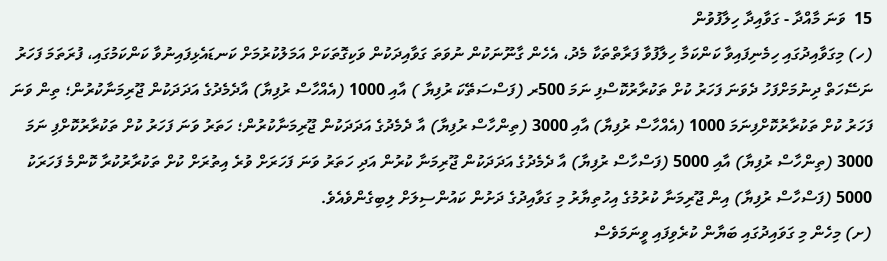15  ވަނަ މާއްދާ - ގަވާއިދާ ހިލާފުވުން
(ހ) މިގަވާއިދުގައި ހިމެނިފައިވާ ކަންކަމާ ހިލާފުވާ ފަރާތްތަކާ މެދު، އެހެން ގާނޫނަކުން ނުވަތަ ގަވާއިދަކުން ވަކިގޮތަކަށް އަމަލުކުރުމަށް ކަނޑައެޅިފައިނުވާ ކަންކަމުގައި، ފުރަތަމަ ފަހަރު ނަސޭހަތް ދިނުމަށްފަހު ދެވަނަ ފަހަރު ކުށް ތަކުރާރުކޮސްފި ނަމަ 500ރ (ފަސްސަތޭކަ ރުފިޔާ ) އާއި 1000 (އެއްހާސް ރުފިޔާ) އާދެމެދުގެ އަދަދަކުން ޖޫރިމަނާކުރުން؛ ތިން ވަނަ ފަހަރު ކުށް ތަކުރާރުކޮށްފިނަމަ 1000 (އެއްހާސް ރުފިޔާ) އާއި 3000 (ތިންހާސް ރުފިޔާ) އާ ދެމެދުގެ އަދަދަކުން ޖޫރިމަނާކުރުން؛ ހަތަރު ވަނަ ފަހަރު ކުށް ތަކުރާރުކޮށްފި ނަމަ 3000 (ތިންހާސް ރުފިޔާ) އާއި 5000 (ފަސްހާސް ރުފިޔާ) އާ ދެމެދުގެ އަދަދަކުން ޖޫރިމަނާ ކުރުން އަދި ހަތަރު ވަނަ ފަހަރަށް ވުރެ އިތުރަށް ކުށް ތަކުރާރުކުރާ ކޮންމެ ފަހަރަކު 5000 (ފަސްހާސް ރުފިޔާ) އިން ޖޫރިމަނާ ކުރުމުގެ އިހުތިޔާރު މި ގަވާއިދުގެ ދަށުން ކައުންސިލަށް ލިބިގެންވެއެވެ.
(ށ) މިހެން މި ގަވައިދުގައި ބަޔާން ކުރެވިފައި ވީނަމަވެސް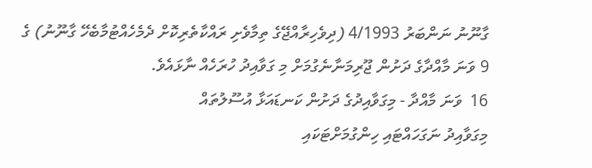ގާނޫނު ނަންބަރު 4/1993 (ދިވެހިރާއްޖޭގެ ތިމާވެށި ރައްކާތެރިކޮށް ދެމެހެއްޓުމާބެހޭ ގާނޫނު) ގެ 9 ވަނަ މާއްދާގެ ދަށުން ޖޫރިމަނާނެގުމަށް މި ގަވާއިދު ހުރަހެއް ނާޅައެވެ.
16  ވަނަ މާއްދާ - މިގަވާއިދުގެ ދަށުން ކަނޑައަޅާ އުސޫލުތައް
މިގަވާއިދު ނަގަހައްޓައި ހިންގުމަށްޓަކައި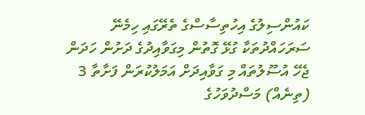ކައުންސިލުގެ އިހުތިސާސްގެ ތެރޭގައި ހިމެނޭ ސަރަހައްދުތަކާ ގުޅޭ ގޮތުން މިގަވާއިދުގެ ދަށުން ހަދަން ޖެހޭ އުސޫލުތައް މި ގަވާއިދަށް އަމަލުކުރަން ފަށާތާ 3 (ތިނެއް) މަސްދުވަހުގެ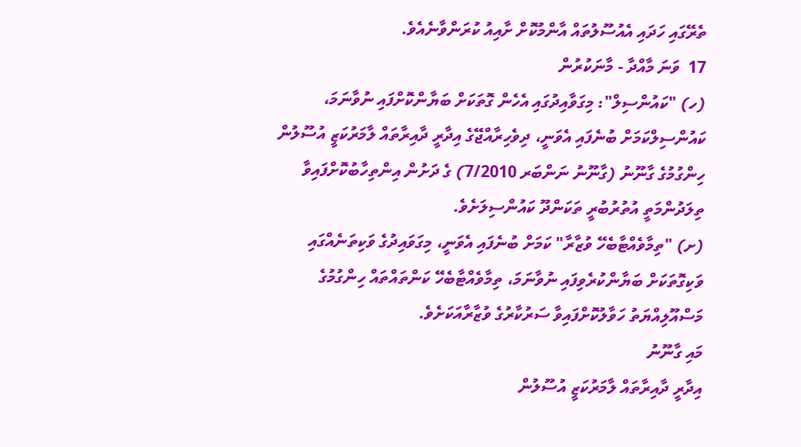ތެރޭގައި ހަދައި އެއުސޫލުތައް އާންމުކޮށް ށާއިއު ކުރަންވާނެއެވެ.
17  ވަނަ މާއްދާ - މާނަކުރުން
(ހ) "ކައުންސިލް": މިގަވާއިދުގައި އެހެން ގޮތަކަށް ބަޔާންކޮށްފައި ނުވާނަމަ، ކައުންސިލްކަމަށް ބުނެފައި އެވަނީ، ދިވެހިރާއްޖޭގެ އިދާރީ ދާއިރާތައް ލާމަރުކަޒީ އުސޫލުން ހިންގުމުގެ ގާނޫނު (ގާނޫނު ނަންބަރ 7/2010) ގެ ދަށުން އިންތިހާބުކޮށްފައިވާ ތިލަދުންމަތީ އުތުރުބުރީ ތަކަންދޫ ކައުންސިލަށެވެ.
(ށ) "ތިމާވެއްޓާބެހޭ ވުޒާރާ" ކަމަށް ބުނެފައި އެވަނީ، މިގަވައިދުގެ ވަކިތަނެއްގައި ވަކިގޮތަކަށް ބަޔާންކުރެވިފައި ނުވާނަމަ، ތިމާވެއްޓާބެހޭ ކަންތައްތައް ހިންގުމުގެ މަސްއޫލިއްޔަތު ހަވާލުކޮށްފައިވާ ސަރުކާރުގެ ވުޒާރާއަކަށެވެ.
މައި ގާނޫނު
އިދާރީ ދާއިރާތައް ލާމަރުކަޒީ އުސޫލުން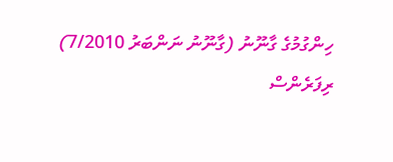ހިންގުމުގެ ގާނޫނު (ގާނޫނު ނަންބަރު 7/2010)
ރިފަރެންސް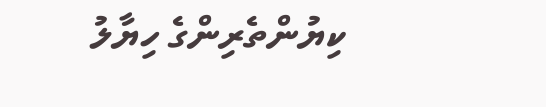ކިޔުންތެރިންގެ ހިޔާލު